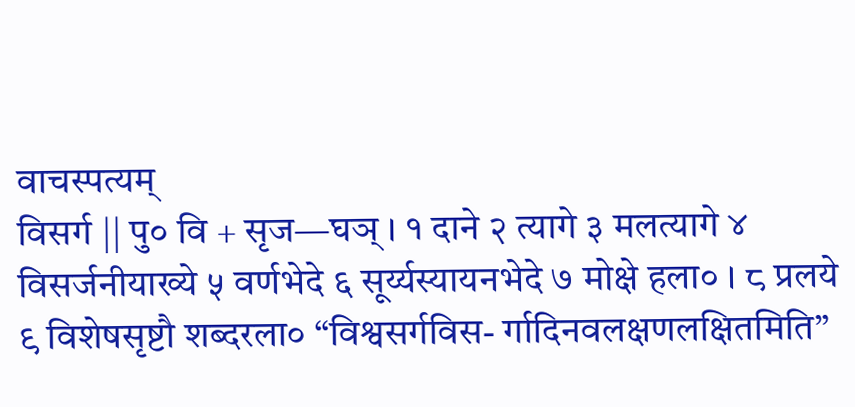वाचस्पत्यम्
विसर्ग || पु० वि + सृज—घञ् । १ दाने २ त्यागे ३ मलत्यागे ४ विसर्जनीयाख्ये ५ वर्णभेदे ६ सूर्य्यस्यायनभेदे ७ मोक्षे हला० । ८ प्रलये ९ विशेषसृष्टौ शब्दरला० “विश्वसर्गविस- र्गादिनवलक्षणलक्षितमिति”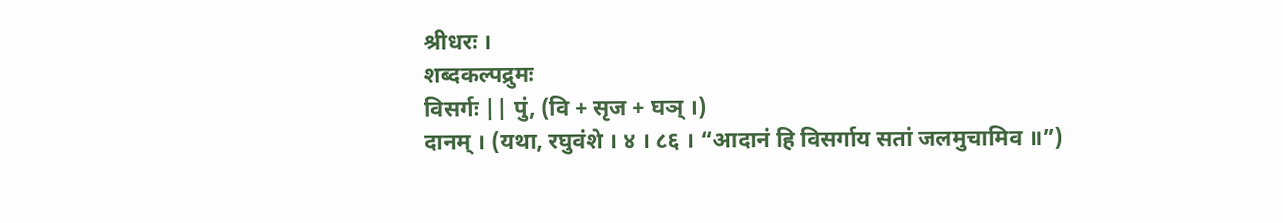श्रीधरः ।
शब्दकल्पद्रुमः
विसर्गः || पुं, (वि + सृज + घञ् ।)
दानम् । (यथा, रघुवंशे । ४ । ८६ । “आदानं हि विसर्गाय सतां जलमुचामिव ॥”)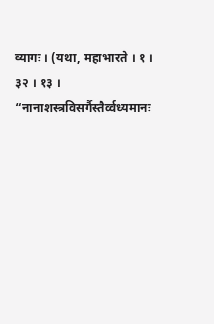व्यागः । (यथा, महाभारते । १ । ३२ । १३ । “नानाशस्त्रविसर्गैस्तैर्व्वध्यमानः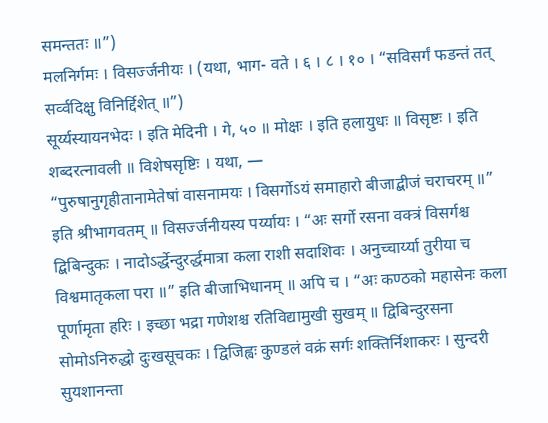समन्ततः ॥”)
मलनिर्गमः । विसर्ज्जनीयः । (यथा, भाग- वते । ६ । ८ । १० । “सविसर्गं फडन्तं तत् सर्व्वदिक्षु विनिर्द्दिशेत् ॥”)
सूर्य्यस्यायनभेदः । इति मेदिनी । गे, ५० ॥ मोक्षः । इति हलायुधः ॥ विसृष्टः । इति शब्दरत्नावली ॥ विशेषसृष्टिः । यथा, —
“पुरुषानुगृहीतानामेतेषां वासनामयः । विसर्गोऽयं समाहारो बीजाद्बीजं चराचरम् ॥” इति श्रीभागवतम् ॥ विसर्ज्जनीयस्य पर्य्यायः । “अः सर्गो रसना वक्त्रं विसर्गश्च द्बिबिन्दुकः । नादोऽर्द्धेन्दुरर्द्धमात्रा कला राशी सदाशिवः । अनुच्चार्य्या तुरीया च विश्वमातृकला परा ॥” इति बीजाभिधानम् ॥ अपि च । “अः कण्ठको महासेनः कला पूर्णामृता हरिः । इच्छा भद्रा गणेशश्च रतिविद्यामुखी सुखम् ॥ द्विबिन्दुरसना सोमोऽनिरुद्धो दुःखसूचकः । द्विजिह्वः कुण्डलं वक्रं सर्गः शक्तिर्निशाकरः । सुन्दरी सुयशानन्ता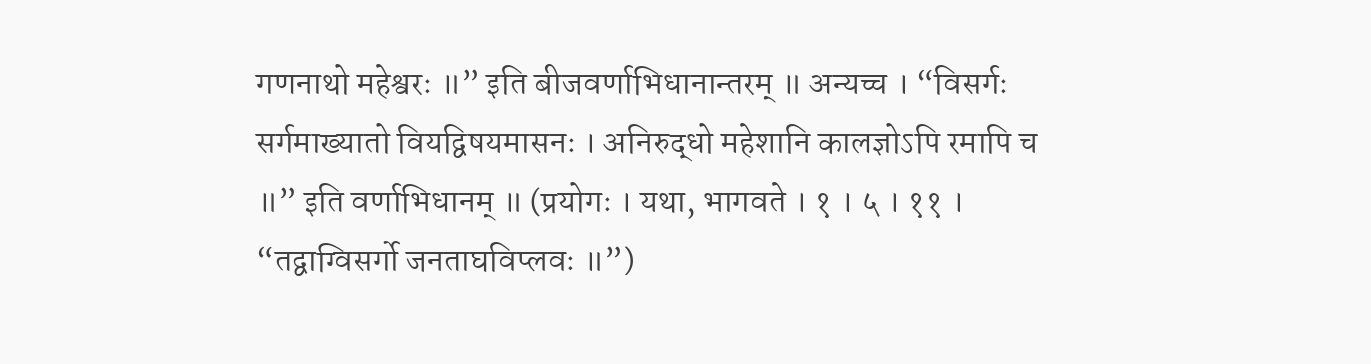गणनाथो महेश्वरः ॥” इति बीजवर्णाभिधानान्तरम् ॥ अन्यच्च । “विसर्गः सर्गमाख्यातो वियद्विषयमासनः । अनिरुद्धो महेशानि कालज्ञोऽपि रमापि च ॥” इति वर्णाभिधानम् ॥ (प्रयोगः । यथा, भागवते । १ । ५ । ११ । “तद्वाग्विसर्गो जनताघविप्लवः ॥”)